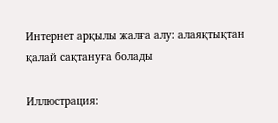Интернет арқылы жалға алу: алаяқтықтан қалай сақтануға болады

Иллюстрация: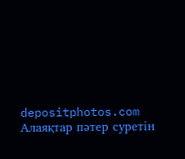depositphotos.com
Алаяқтар пәтер суретін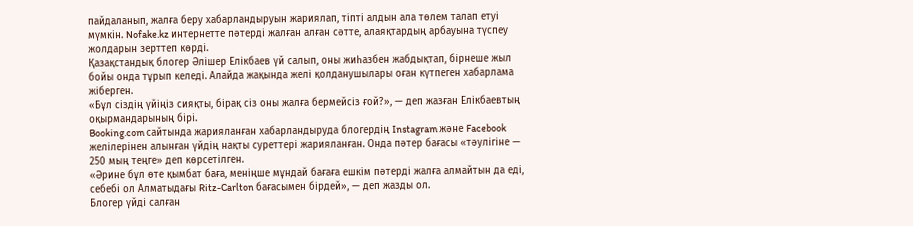пайдаланып, жалға беру хабарландыруын жариялап, тіпті алдын ала төлем талап етуі мүмкін. Nofake.kz интернетте пәтерді жалған алған сәтте, алаяқтардың арбауына түспеу жолдарын зерттеп көрді.
Қазақстандық блогер Әлішер Елікбаев үй салып, оны жиһазбен жабдықтап, бірнеше жыл бойы онда тұрып келеді. Алайда жақында желі қолданушылары оған күтпеген хабарлама жіберген.
«Бұл сіздің үйіңіз сияқты, бірақ сіз оны жалға бермейсіз ғой?», — деп жазған Елікбаевтың оқырмандарының бірі.
Booking.com сайтында жарияланған хабарландыруда блогердің Instagram және Facebook желілерінен алынған үйдің нақты суреттері жарияланған. Онда пәтер бағасы «тәулігіне — 250 мың теңге» деп көрсетілген.
«Әрине бұл өте қымбат баға, меніңше мұндай бағаға ешкім пәтерді жалға алмайтын да еді, себебі ол Алматыдағы Ritz-Carlton бағасымен бірдей», — деп жазды ол.
Блогер үйді салған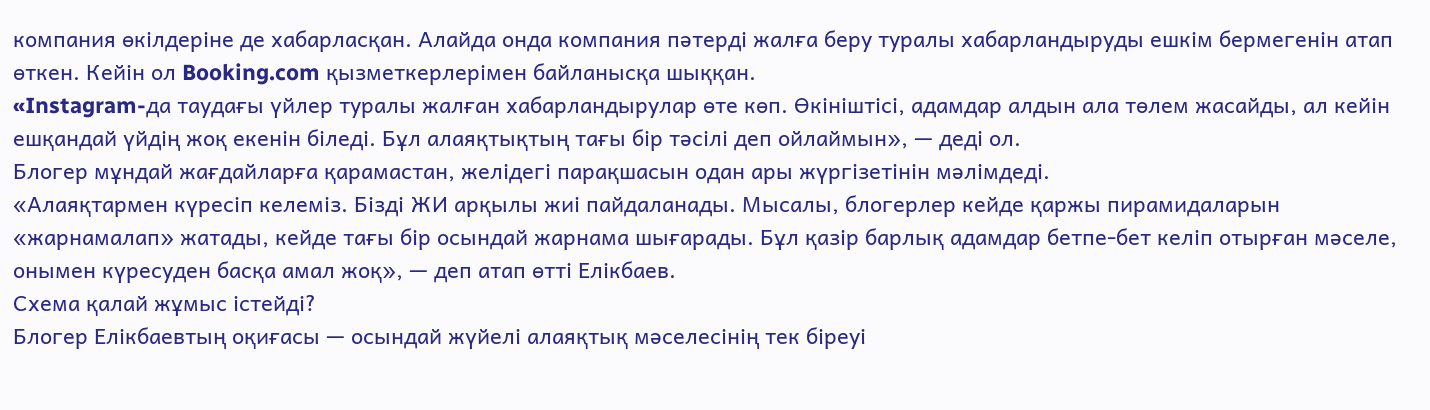компания өкілдеріне де хабарласқан. Алайда онда компания пәтерді жалға беру туралы хабарландыруды ешкім бермегенін атап өткен. Кейін ол Booking.com қызметкерлерімен байланысқа шыққан.
«Instagram-да таудағы үйлер туралы жалған хабарландырулар өте көп. Өкініштісі, адамдар алдын ала төлем жасайды, ал кейін ешқандай үйдің жоқ екенін біледі. Бұл алаяқтықтың тағы бір тәсілі деп ойлаймын», — деді ол.
Блогер мұндай жағдайларға қарамастан, желідегі парақшасын одан ары жүргізетінін мәлімдеді.
«Алаяқтармен күресіп келеміз. Бізді ЖИ арқылы жиі пайдаланады. Мысалы, блогерлер кейде қаржы пирамидаларын «жарнамалап» жатады, кейде тағы бір осындай жарнама шығарады. Бұл қазір барлық адамдар бетпе-бет келіп отырған мәселе, онымен күресуден басқа амал жоқ», — деп атап өтті Елікбаев.
Cхема қалай жұмыс істейді?
Блогер Елікбаевтың оқиғасы — осындай жүйелі алаяқтық мәселесінің тек біреуі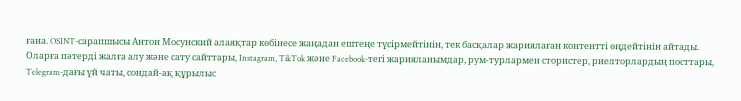ғана. OSINT-сарапшысы Антон Мосунский алаяқтар көбінесе жаңадан ештеңе түсірмейтінін, тек басқалар жариялаған контентті өңдейтінін айтады. Оларға пәтерді жалға алу және сату сайттары, Instagram, TikTok және Facebook-тегі жарияланымдар, рум-турлармен стористер, риелторлардың посттары, Telegram-дағы үй чаты, сондай-ақ құрылыс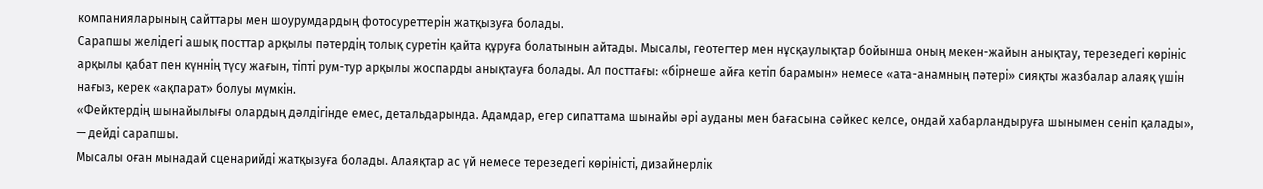компанияларының сайттары мен шоурумдардың фотосуреттерін жатқызуға болады.
Сарапшы желідегі ашық посттар арқылы пәтердің толық суретін қайта құруға болатынын айтады. Мысалы, геотегтер мен нұсқаулықтар бойынша оның мекен-жайын анықтау, терезедегі көрініс арқылы қабат пен күннің түсу жағын, тіпті рум-тур арқылы жоспарды анықтауға болады. Ал посттағы: «бірнеше айға кетіп барамын» немесе «ата-анамның пәтері» сияқты жазбалар алаяқ үшін нағыз, керек «ақпарат» болуы мүмкін.
«Фейктердің шынайылығы олардың дәлдігінде емес, детальдарында. Адамдар, егер сипаттама шынайы әрі ауданы мен бағасына сәйкес келсе, ондай хабарландыруға шынымен сеніп қалады», — дейді cарапшы.
Мысалы оған мынадай сценарийді жатқызуға болады. Алаяқтар ас үй немесе терезедегі көріністі, дизайнерлік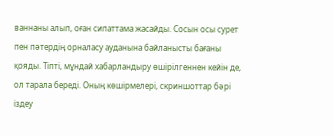ваннаны алып, оған сипаттама жасайды. Сосын осы сурет пен пәтердің орналасу ауданына байланысты бағаны қояды. Тіпті, мұндай хабарландыру өшірілгеннен кейін де, ол тарала береді. Оның көшірмелері, скриншоттар бәрі іздеу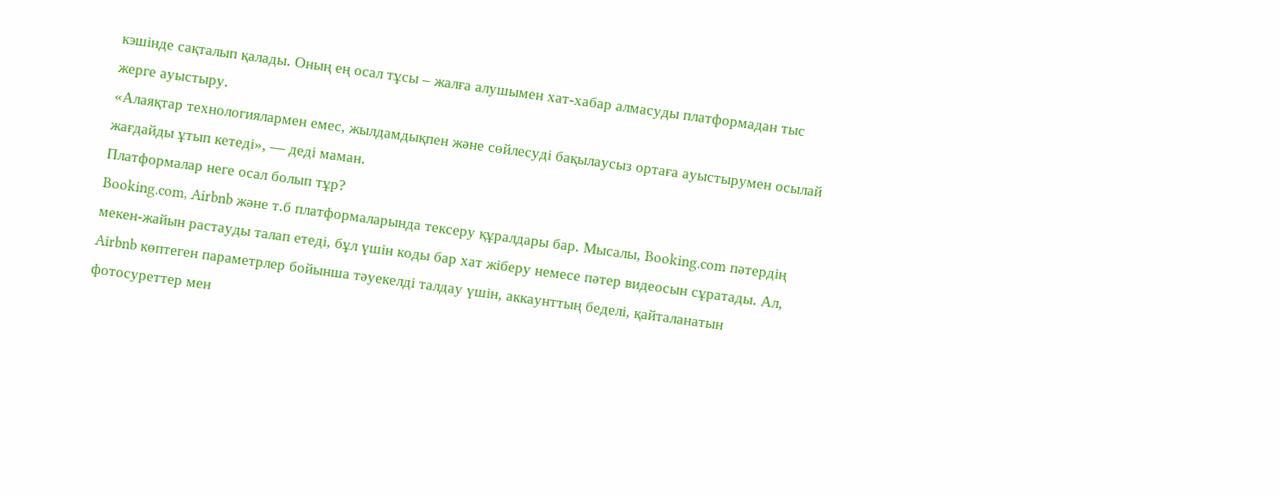кэшінде сақталып қалады. Оның ең осал тұсы – жалға алушымен хат-хабар алмасуды платформадан тыс жерге ауыстыру.
«Алаяқтар технологиялармен емес, жылдамдықпен және сөйлесуді бақылаусыз ортаға ауыстырумен осылай жағдайды ұтып кетеді», — деді маман.
Платформалар неге осал болып тұр?
Booking.com, Airbnb және т.б платформаларында тексеру құралдары бар. Мысалы, Booking.com пәтердің мекен-жайын растауды талап етеді, бұл үшін коды бар хат жіберу немесе пәтер видеосын сұратады. Ал, Airbnb көптеген параметрлер бойынша тәуекелді талдау үшін, аккаунттың беделі, қайталанатын фотосуреттер мен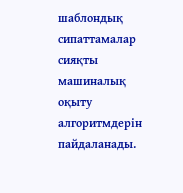шаблондық сипаттамалар сияқты машиналық оқыту алгоритмдерін пайдаланады.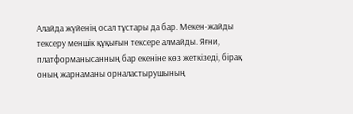Алайда жүйенің осал тұстары да бар. Мекен-жайды тексеру меншік құқығын тексере алмайды. Яғни, платформанысанның бар екеніне көз жеткізеді, бірақ оның жарнаманы орналастырушының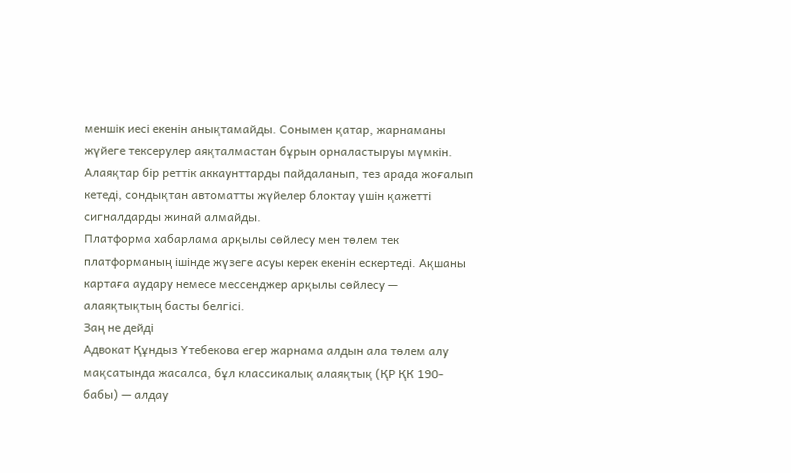меншік иесі екенін анықтамайды. Сонымен қатар, жарнаманы жүйеге тексерулер аяқталмастан бұрын орналастыруы мүмкін. Алаяқтар бір реттік аккаунттарды пайдаланып, тез арада жоғалып кетеді, сондықтан автоматты жүйелер блоктау үшін қажетті сигналдарды жинай алмайды.
Платформа хабарлама арқылы сөйлесу мен төлем тек платформаның ішінде жүзеге асуы керек екенін ескертеді. Ақшаны картаға аудару немесе мессенджер арқылы сөйлесу — алаяқтықтың басты белгісі.
Заң не дейді
Адвокат Құндыз Үтебекова егер жарнама алдын ала төлем алу мақсатында жасалса, бұл классикалық алаяқтық (ҚР ҚК 190-бабы) — алдау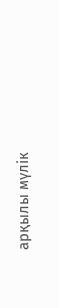арқылы мүлік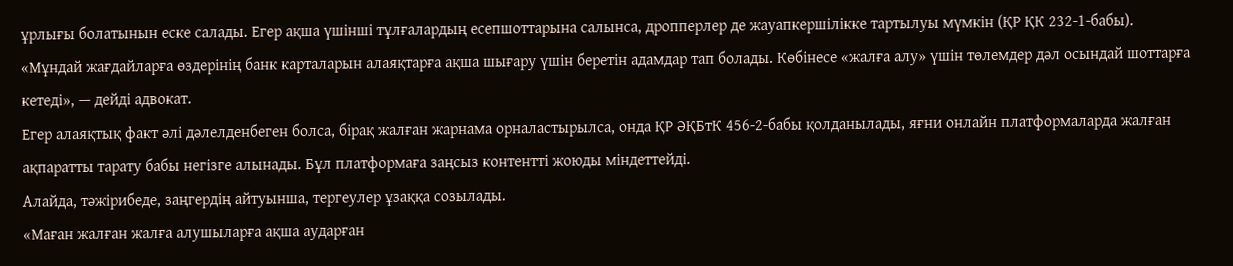ұрлығы болатынын еске салады. Егер ақша үшінші тұлғалардың есепшоттарына салынса, дропперлер де жауапкершілікке тартылуы мүмкін (ҚР ҚК 232-1-бабы).
«Мұндай жағдайларға өздерінің банк карталарын алаяқтарға ақша шығару үшін беретін адамдар тап болады. Көбінесе «жалға алу» үшін төлемдер дәл осындай шоттарға кетеді», — дейді адвокат.
Егер алаяқтық факт әлі дәлелденбеген болса, бірақ жалған жарнама орналастырылса, онда ҚР ӘҚБтК 456-2-бабы қолданылады, яғни онлайн платформаларда жалған ақпаратты тарату бабы негізге алынады. Бұл платформаға заңсыз контентті жоюды міндеттейді.
Алайда, тәжірибеде, заңгердің айтуынша, тергеулер ұзаққа созылады.
«Маған жалған жалға алушыларға ақша аударған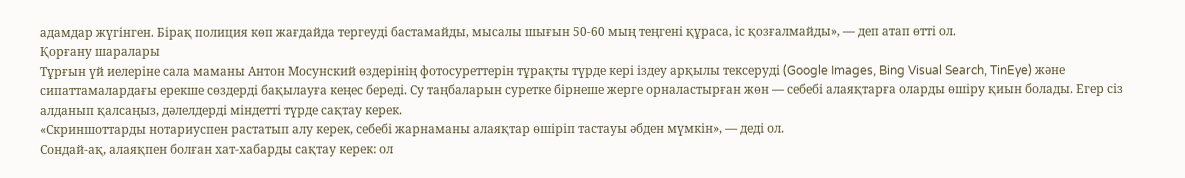адамдар жүгінген. Бірақ полиция көп жағдайда тергеуді бастамайды, мысалы шығын 50-60 мың теңгені құраса, іс қозғалмайды», — деп атап өтті ол.
Қорғану шаралары
Тұрғын үй иелеріне сала маманы Антон Мосунский өздерінің фотосуреттерін тұрақты түрде кері іздеу арқылы тексеруді (Google Images, Bing Visual Search, TinEye) және сипаттамалардағы ерекше сөздерді бақылауға кеңес береді. Су таңбаларын суретке бірнеше жерге орналастырған жөн — себебі алаяқтарға оларды өшіру қиын болады. Егер сіз алданып қалсаңыз, дәлелдерді міндетті түрде сақтау керек.
«Скриншоттарды нотариуспен растатып алу керек, себебі жарнаманы алаяқтар өшіріп тастауы әбден мүмкін», — деді ол.
Сондай-ақ, алаяқпен болған хат-хабарды сақтау керек: ол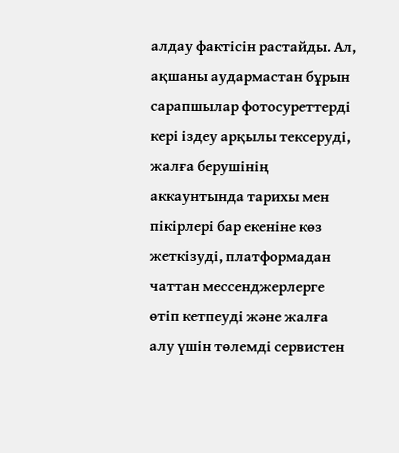алдау фактісін растайды. Ал, ақшаны аудармастан бұрын сарапшылар фотосуреттерді кері іздеу арқылы тексеруді, жалға берушінің аккаунтында тарихы мен пікірлері бар екеніне көз жеткізуді, платформадан чаттан мессенджерлерге өтіп кетпеуді және жалға алу үшін төлемді сервистен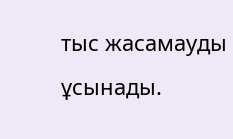тыс жасамауды ұсынады.